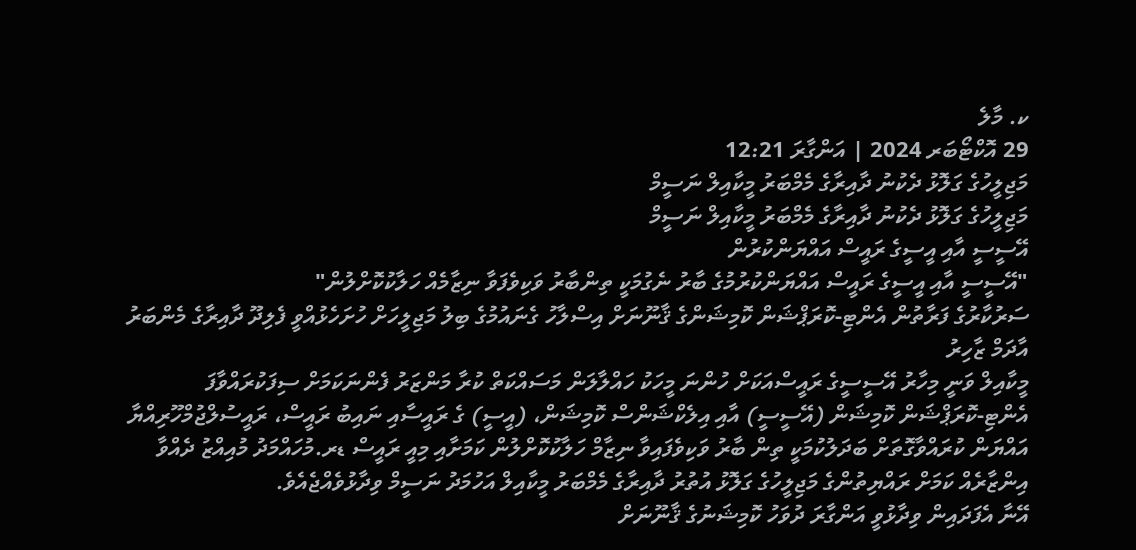ކ. މާލެ
29 އޮކްޓޯބަރ 2024 | އަންގާރަ 12:21
މަޖިލީހުގެ ގަލޮޅު ދެކުނު ދާއިރާގެ މެމްބަރު މީކާއިލް ނަސީމް
މަޖިލީހުގެ ގަލޮޅު ދެކުނު ދާއިރާގެ މެމްބަރު މީކާއިލް ނަސީމް
އޭސީސީ އާއި އީސީގެ ރައީސް އައްޔަންކުރުން
"އޭސީސީ އާއި އީސީގެ ރައީސް އައްޔަންކުރުމުގެ ބާރު ނެގުމަކީ ތިންބާރު ވަކިވެފަވާ ނިޒާމެއް ހަލާކުކޮށްލުން"
ސަރުކާރުގެ ފަރާތުން އެންޓި-ކޮރަޕްޝަން ކޮމިޝަންގެ ޤާނޫނަށް އިސްލާހު ގެނައުމުގެ ބިލު މަޖިލީހަށް ހުށަހެޅުއްވީ ފެލިދޫ ދާއިރާގެ މެންބަރު އާދަމް ޒާހިރު
މީކާއިލް ވަނީ މިހާރު އޭސީސީގެ ރައީސްއަކަށް ހުންނަ މީހަކު ހައްލާލަން މަސައްކަތް ކުރާ މަންޒަރު ފެންނަކަމަށް ސިފަކުރައްވާފަ
އެންޓި-ކޮރަޕްޝަން ކޮމިޝަން (އޭސީސީ) އާއި އިލެކްޝަންސް ކޮމިޝަން، (އީސީ) ގެ ރައީސާއި ނައިބު ރައީސް، ރައީސުލްޖުމްހޫރިއްޔާ އައްޔަން ކުރައްވާގޮތަށް ބަދަލުކުމަކީ ތިން ބާރު ވަކިވެފައިވާ ނިޒާމް ހަލާކުކޮށްލުން ކަމަށާއި މިއީ ރައީސް ޑރ.މުހައްމަދު މުއިއްޒު ދެއްވާ އިންޒާރެއް ކަމަށް ރައްޔިތުންގެ މަޖިލީހުގެ ގަލޮޅު އުތުރު ދާއިރާގެ މެމްބަރު މީކާއިލް އަހުމަދު ނަސީމް ވިދާޅުވެއްޖެއެވެ.
އޭނާ އެފަދައިން ވިދާޅުވީ އަންގާރަ ދުވަހު ކޮމިޝަނުގެ ޤާނޫނަށް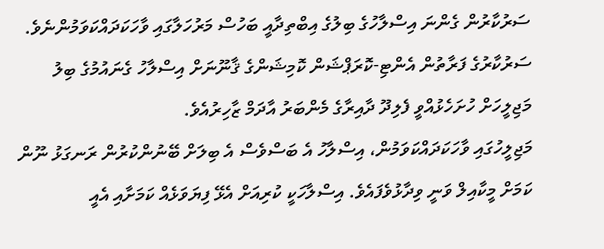ސަރުކާރުން ގެންނަ އިސްލާހުގެ ބިލުގެ އިބްތިދާއީ ބަހުސް މަރުހަލާގައި ވާހަކަދައްކަވަމުންނެވެ. ސަރުކާރުގެ ފަރާތުން އެންޓި-ކޮރަޕްޝަން ކޮމިޝަންގެ ޤާނޫނަށް އިސްލާހު ގެނައުމުގެ ބިލު މަޖިލީހަށް ހުށަހެޅުއްވީ ފެލިދޫ ދާއިރާގެ މެންބަރު އާދަމް ޒާހިރުއެވެ.
މަޖިލީހުގައި ވާހަކަދައްކަވަމުން، އިސްލާހު އެ ބަސްވެސް އެ ބިލަށް ބޭނުންކުރުން ރަނގަޅު ނޫން ކަމަށް މީކާއިލް ވަނީ ވިދާޅުވެފައެވެ. އިސްލާހަކީ ކުރިއަށް އެޅޭ ފިޔަވަޅެއް ކަމަށާއި އެއީ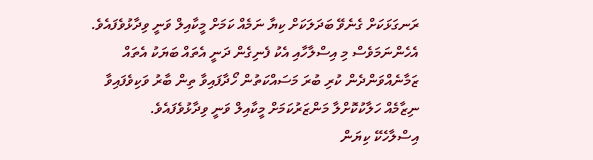ރަނގަޅަކަށް ގެނެވޭ ބަދަލަކަށް ކިޔާ ނަމެއް ކަމަށް މީކާއިލް ވަނީ ވިދާޅުވެފައެވެ. އެހެންނަމަވެސް މި އިސްލާހާއި އެކު ފެނިގެން ދަނީ އެތައް ބަޔަކު އެތައް ޒަމާނެއްވަންދެން ކުރި ބުރަ މަސައްކަތުން ހޯދާފައިވާ ތިން ބާރު ވަކިވެފައިވާ ނިޒާމެއް ހަލާކުކޮށްލާ މަންޒަރުކަމަށް މީކާއިލް ވަނީ ވިދާޅުވެފައެވެ.
އިސްލާހެކޭ ކިޔަން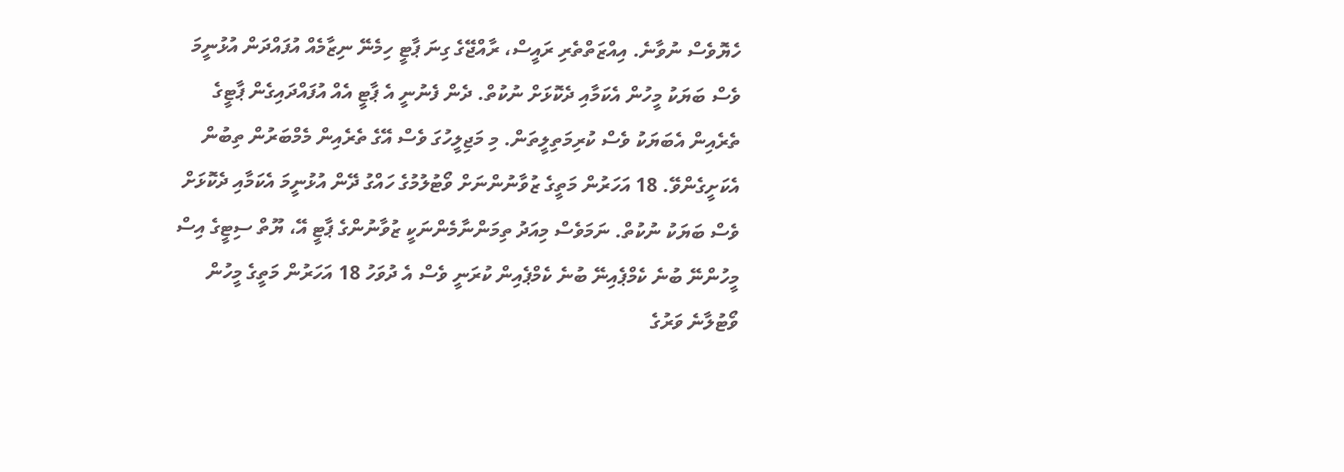ހެޔޮވެސް ނުވާނެ. އިއްޒަތްތެރި ރައީސް، ރާއްޖޭގެ ގިނަ ޕާޓީ ހިމެނޭ ނިޒާމެއް އުފައްދަން އުޅުނީމަ ވެސް ބަޔަކު މީހުން އެކަމާއި ދެކޮޅަށް ނުކުތް. ދެން ފެނުނީ އެ ޕާޓީ އެއް އުފައްދައިގެން ޕާޓީގެ ތެރެއިން އެބަޔަކު ވެސް ކުރިމަތިލީތަން. މި މަޖިލީހުގަ ވެސް އޭގެ ތެރެއިން މެމްބަރުން ތިބުން އެކަށީގެންވޭ. 18 އަހަރުން މަތީގެ ޒުވާނުންނަށް ވޯޓުލުމުގެ ހައްގު ދޭން އުޅުނީމަ އެކަމާއި ދެކޮޅަށް ވެސް ބަޔަކު ނުކުތް. ނަމަވެސް މިއަދު ތިމަންނާމެންނަކީ ޒުވާނުންގެ ޕާޓީ އޭ، ޔޫތް ސިޓީގެ އިސް މީހުންނޭ ބުނެ ކެމްޕެއިނޭ ބުނެ ކެމްޕެއިން ކުރަނީ ވެސް އެ ދުވަހު 18 އަހަރުން މަތީގެ މީހުން ވޯޓުލާނެ ވަރުގެ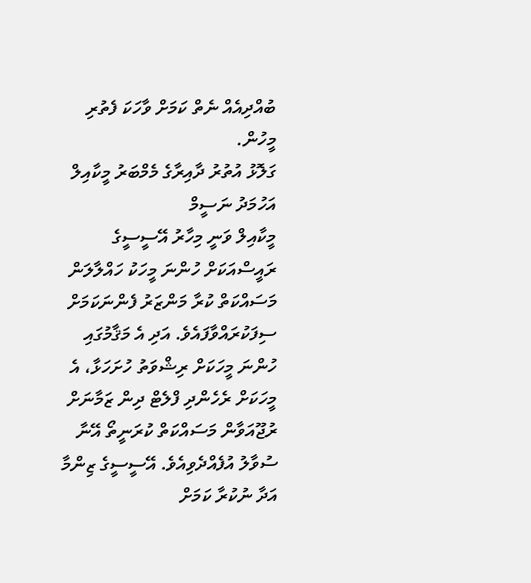ބުއްދިއެއް ނެތް ކަމަށް ވާހަކަ ފެތުރި މީހުން.
ގަލޮޅު އުތުރު ދާއިރާގެ މެމްބަރު މީކާއިލް އަހުމަދު ނަސީމް
މީކާއިލް ވަނީ މިހާރު އޭސީސީގެ ރައީސްއަކަށް ހުންނަ މީހަކު ހައްލާލަން މަސައްކަތް ކުރާ މަންޒަރު ފެންނަކަމަށް ސިފަކުރައްވާފައެވެ. އަދި އެ މަޤާމުގައި ހުންނަ މީހަކަށް ރިޝްވަތު ހުށަހަޅާ، އެ މީހަކަށް ރެހެންދި ފްލެޓް ދިން ޒަމާނަށް ރުޖޫއަވާން މަސައްކަތް ކުރަނީތޯ އޭނާ ސުވާލު އުފެއްދެވިއެވެ. އޭސީސީގެ ޒިންމާ އަދާ ނުކުރާ ކަމަށް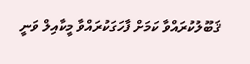ޤަބޫލުކުރައްވާ ކަމަށް ފާހަގަކުރައްވާ މީކާއިލް ވަނީ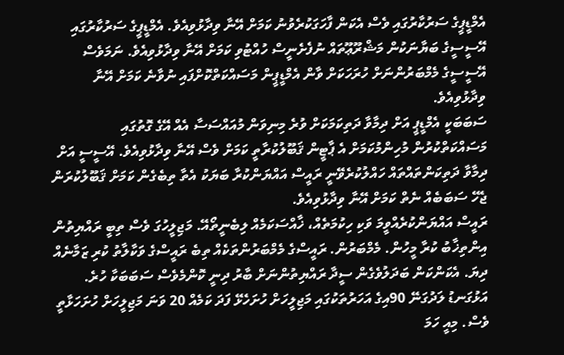އެމްޑީޕީގެ ސަރުކާރުގައި ވެސް އެކަން ފާހަގަކުރެވުނު ކަމަށް އޭނާ ވިދާޅުވިއެވެ. އެމްޑީޕީގެ ސަރުކާރުގައި އޭސީސީގެ ބަޔާނަކުން މަޝްރޫޢޫތައް ނުފެށެނީސް ހުއްޓުވި ކަމަށް އޭނާ ވިދާޅުވިއެވެ. ނަމަވެސް އޭސީސީގެ މެމްބަރުންނަށް ހުރަހަކަށް ވާން އެމްޑީޕީން މަސައްކަތްކޮށްފައި ނުވާނެ ކަމަށް އޭނާ ވިދާޅުވިއެވެ.
ސަބަބަކީ އެމްޑީޕީ އަށް ދިމާވާ ދަތިކަމަކަށް ވުރެ މިނިވަން މުއައްސަސާ އެއް އޭގެ ގޮތުގައި މަސައްކަތްކުރުން މުހިންމުކަމަށް އެ ޕާޓީން ޤަބޫލުކުރާތީ ކަމަށް ވެސް އޭނާ ވިދާޅުވިއެވެ. އޭސީސީ އަށް ދިމާވާ ދަތިކަންތައްތައް ހައްލުކުރެވޭނީ ރައީސް އައްޔަންކުރާ ބަޔަކު އެތާ ތިބެގެން ކަމަށް ޤަބޫލުކުރަން ޖެހޭ ސަބަބެއް ނެތް ކަމަށް އޭނާ ވިދާޅުވިއެވެ.
ރައީސް އައްޔަންކުރެއްވީމަ ވަކި ހިކުމަތެއް، ޚާއްސަކަމެއް ލިބެނީތޯއޭ. މަޖިލީހުގަ ވެސް ތިބީ ރައްޔިތުން އިންތިޚާބު ކުރާ މީހުން. މެމްބަރުން. ރައީސްގެ މެމްބަރުންތަކެއް ތިބެ ރައީސްގެ ވަކާލާތު ކުރި ޒަމާނެއް ދިޔަ. އެކަންކަން ބަދަލުވެގެން ސީދާ ރައްޔިތުންނަށް ބާރު ދިނީ ކޮންމެވެސް ސަބަބަކާ ހުރެ. އަޅުގަނޑު ލަދުގަނޭ 90އިގެ އަހަރުތަކުގައި މަޖިލީހަށް ހުށަހެޅޭ ފަދަ ކަމެއް 20 ވަނަ މަޖިލީހަށް ހުށަހަޅާތީ ވެސް. މިއީ ހަމަ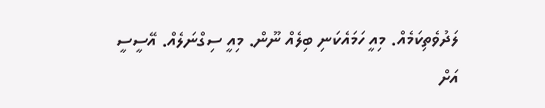ލަދުވެތިކަމެއް. މިއީ ހަމައެކަނި ބިލެއް ނޫން. މިއީ ސިގްނަލެއް. އޭސީސީ އަށް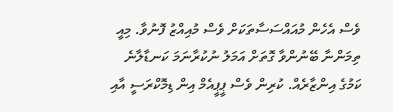ވެސް އެހެން މުއައްސަސާތަކަށް ވެސް މުއިއްޒު ފޮނުވާ. މިއީ ތިމަންނާ ބޭނުންވާ ގޮތަށް އަމަލު ނުކުރާނަމަ ކަނޑާލާނެ ކަމުގެ އިންޒާރެއް. ކުރިން ވެސް ޕީޕީއެމް އިން ޑިމޮކްރަސީ އާއި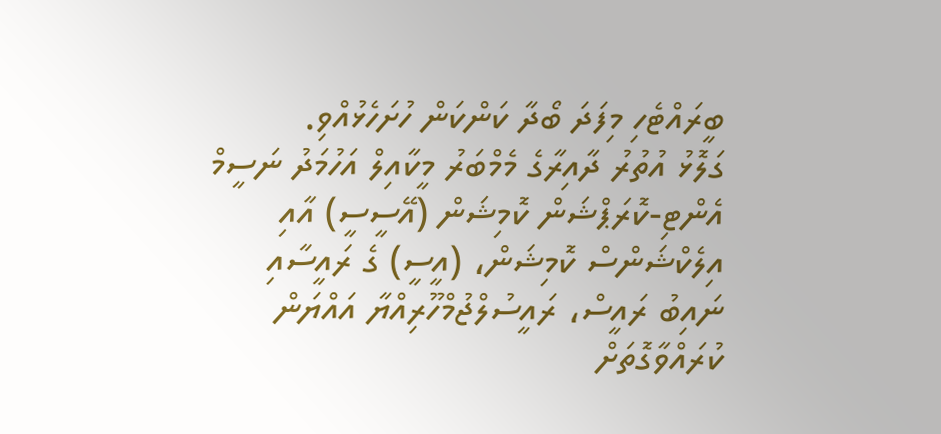ބީރައްޓެހި މިފަދަ ބޯދާ ކަންކަން ހުށަހެޅުއްވި.
ގަލޮޅު އުތުރު ދާއިރާގެ މެމްބަރު މީކާއިލް އަހުމަދު ނަސީމް
އެންޓި-ކޮރަޕްޝަން ކޮމިޝަން (އޭސީސީ) އާއި އިލެކްޝަންސް ކޮމިޝަން، (އީސީ) ގެ ރައީސާއި ނައިބު ރައީސް، ރައީސުލްޖުމްހޫރިއްޔާ އައްޔަން ކުރައްވާގޮތަށް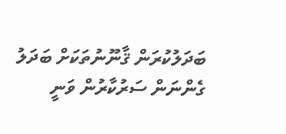ބަދަލުކުރަން ޤާނޫނުތަކަށް ބަދަލު ގެންނަން ސަރުކާރުން ވަނީ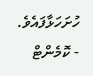ހުށަހަޅާފައެވެ.
- ކޮމެންޓް